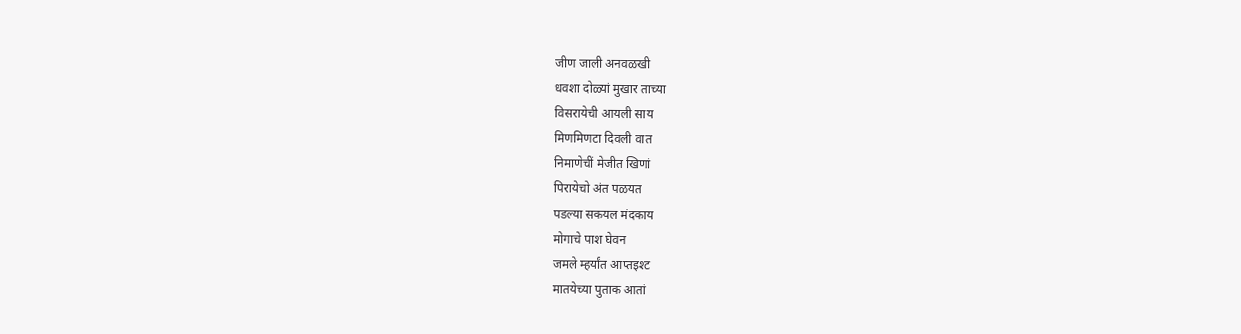जीण जाली अनवळखी
धवशा दोळ्यां मुखार ताच्या
विसरायेची आयली साय
मिणमिणटा दिवली वात
निमाणेचीं मेजीत खिणां
पिरायेचो अंत पळयत
पडल्या सकयल मंदकाय
मोगाचे पाश घेवन
जमले म्हर्यांत आप्तइश्ट
मातयेच्या पुताक आतां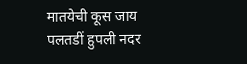मातयेची कूस जाय
पलतडीं हुपली नदर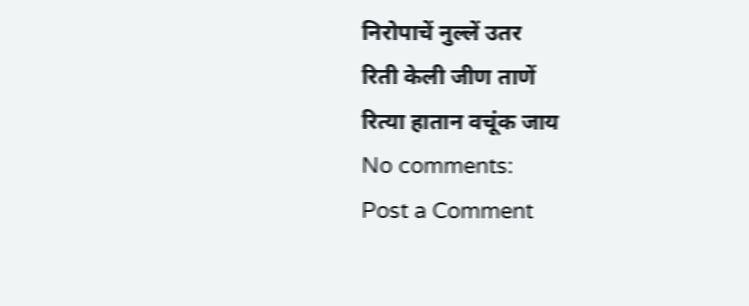निरोपाचें नुल्लें उतर
रिती केली जीण ताणें
रित्या हातान वचूंक जाय
No comments:
Post a Comment